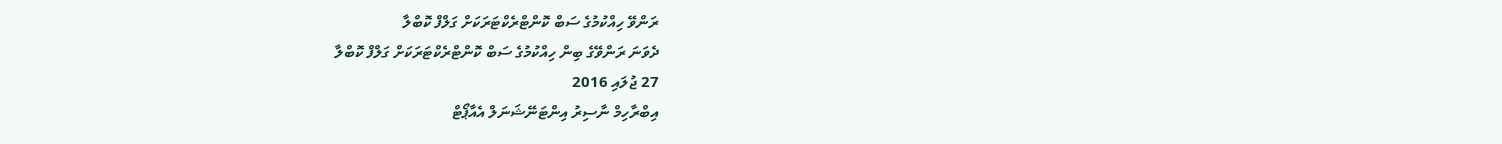ރަންވޭ ހިއްކުމުގެ ސަބް ކޮންޓްރެކްޓަރަކަށް ގަލްފް ކޮބްލާ
ދެވަނަ ރަންވޭގެ ބިން ހިއްކުމުގެ ސަބް ކޮންޓްރެކްޓަރަކަށް ގަލްފް ކޮބްލާ
27 ޖުލައި 2016
އިބްރާހިމް ނާސިރު އިންޓަނޭޝަނަލް އެއާޕޯޓް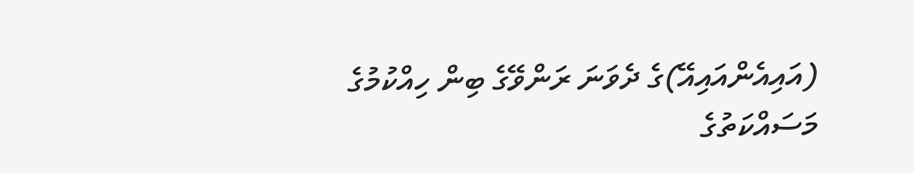(އައިއެންއައިއޭ)ގެ ދެވަނަ ރަންވޭގެ ބިން ހިއްކުމުގެ މަސައްކަތުގެ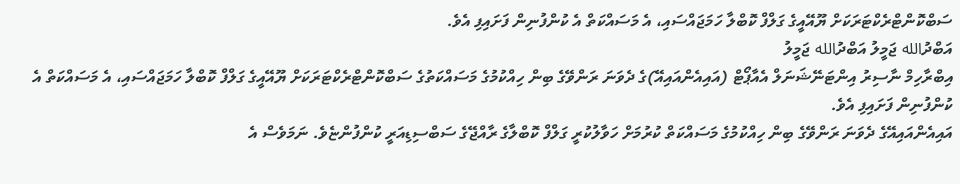ސަބްކޮންޓްރެކްޓަރަކަށް ޔޫއޭއީގެ ގަލްފް ކޮބްލާ ހަމަޖައްސައި، އެ މަސައްކަތް އެ ކުންފުނިން ފަށައިފި އެވެ.
އަބްދުالله ޖަމީލު އަބްދުالله ޖަމީލު
އިބްރާހިމް ނާސިރު އިންޓަނޭޝަނަލް އެއާޕޯޓް (އައިއެންއައިއޭ)ގެ ދެވަނަ ރަންވޭގެ ބިން ހިއްކުމުގެ މަސައްކަތުގެ ސަބްކޮންޓްރެކްޓަރަކަށް ޔޫއޭއީގެ ގަލްފް ކޮބްލާ ހަމަޖައްސައި، އެ މަސައްކަތް އެ ކުންފުނިން ފަށައިފި އެވެ.
އައިއެންއައިއޭގެ ދެވަނަ ރަންވޭގެ ބިން ހިއްކުމުގެ މަސައްކަތް ކުރުމަށް ހަވާލުކުރީ ގަލްފް ކޮބްލާގެ ރާއްޖޭގެ ސަބްސިޑިއަރީ ކުންފުންޏެވެ. ނަމަވެސް އެ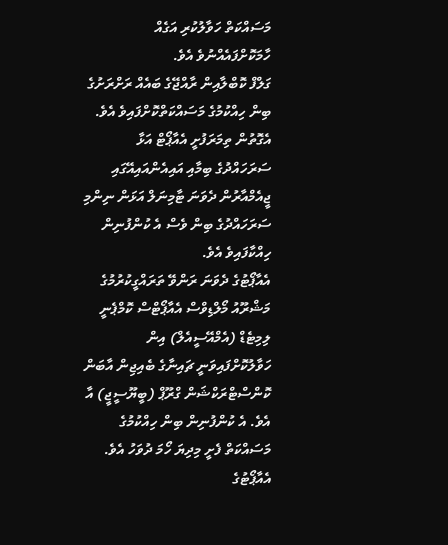މަސައްކަތް ހަވާލުކުރި އަގެއް ހާމަކޮށްފައެއްނުވެ އެވެ.
ގަލްފް ކޮބްލާއިން ރާއްޖޭގެ ބައެއް ރަށްރަށުގެ ބިން ހިއްކުމުގެ މަސައްކަތްކޮށްފައިވެ އެވެ. އެގޮތުން ތިމަރަފުށީ އެއާޕޯޓް އަޅާ ސަރަހައްދުގެ ބިމާއި އައިއެންއައިއޭގައި ޖީއެމްއާރުން ދެވަނަ ޓާމިނަލް އަޅަން ނިންމި ސަރަހައްދުގެ ބިން ވެސް އެ ކުންފުނިން ހިއްކާފައިވެ އެވެ.
އެއާޕޯޓުގެ ދެވަނަ ރަންވޭ ތަރައްގީކުރުމުގެ މަޝްރޫއު މޯލްޑިވްސް އެއާޕޯޓްސް ކޮމްޕެނީ ލިމިޓެޑް (އެމްއޭސީއެލް) އިން ހަވާލުކޮށްފައިވަނީ ޗައިނާގެ ބެއިޖިން އާބަން ކޮންސްޓްރަކްޝަން ގްރޫޕް (ބީޔޫސީޖީ) އާ އެވެ. އެ ކުންފުނިން ބިން ހިއްކުމުގެ މަސައްކަތް ފެށީ މިދިޔަ ހޯމަ ދުވަހު އެވެ.
އެއާޕޯޓުގެ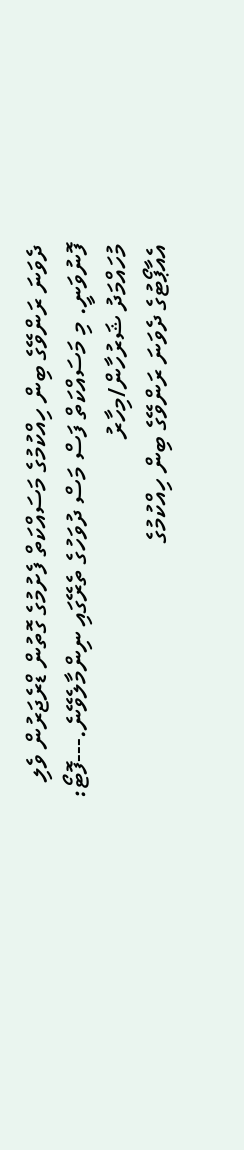ދެވަނަ ރަންވޭގެ ބިން ހިއްކުމުގެ މަސައްކަތް ފެށުމުގެ ގޮތުން ޑްރެޖަރުން ވެލި ފޮނުވަނީ. މި މަސައްކަތް ފަސް މަސް ދުވަހުގެ ތެރޭގައި ނިންމާލެވޭނެ.---ފޮޓޯ: މުހައްމަދު ޝަރުހާން/މިހާރު
އެއާޕޯޓުގެ ދެވަނަ ރަންވޭގެ ބިން ހިއްކުމުގެ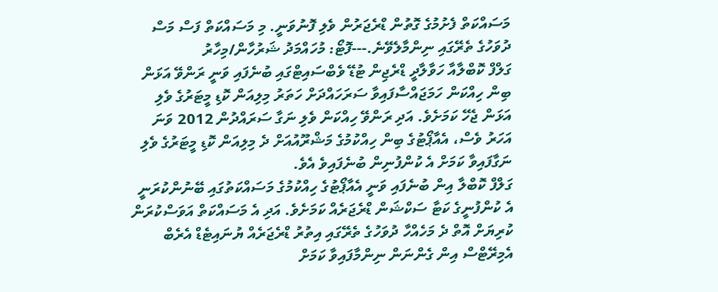މަސައްކަތް ފެށުމުގެ ގޮތުން ޑްރެޖަރުން ވެލި ފޮނުވަނީ. މި މަސައްކަތް ފަސް މަސް ދުވަހުގެ ތެރޭގައި ނިންމާލެވޭނެ.---ފޮޓޯ: މުހައްމަދު ޝަރުހާން/މިހާރު
ގަލްފް ކޮބްލާއާ ހަވާލާދީ ޑްރެޖިން ޓުޑޭ ވެބްސައިޓްގައި ބުނެފައި ވަނީ ރަންވޭ އަޅަން ބިން ހިއްކަން ހަމަޖައްސާފައިވާ ސަރަހައްދަށް ހަތަރު މިލިއަން ކޮޑި މީޓަރުގެ ވެލި އަޅަން ޖެހޭ ކަމަށެވެ. އަދި ރަންވޭ ހިއްކަން ވެލި ނަގާ ސަރައްދުން 2012 ވަނަ އަހަރު ވެސް، އެއާޕޯޓުގެ ބިން ހިއްކުމުގެ މަޝްރޫއުއަށް ދެ މިލިއަން ކޮޑި މީޓަރުގެ ވެލި ނަގާފައިވާ ކަމަށް އެ ކުންފުނިން ބުނެފައިވެ އެވެ.
ގަލްފް ކޮބްލާ އިން ބުނެފައި ވަނީ އެއާޕޯޓުގެ ހިއްކުމުގެ މަސައްކަތުގައި ބޭނުންކުރަނީ އެ ކުންފުނީގެ ކަޓާ ސަކްޝަން ޑްރެޖަރެއް ކަމަށެވެ. އަދި އެ މަސައްކަތް އަވަސްކުރަން ކުރިޔަށް އޮތް ދެ މަހެއްހާ ދުވަހުގެ ތެރޭގައި އިތުރު ޑްރެޖަރެއް ޔުނައިޓެޑް އެރެބް އެމިރޭޓްސް އިން ގެންނަން ނިންމާފައިވާ ކަމަށް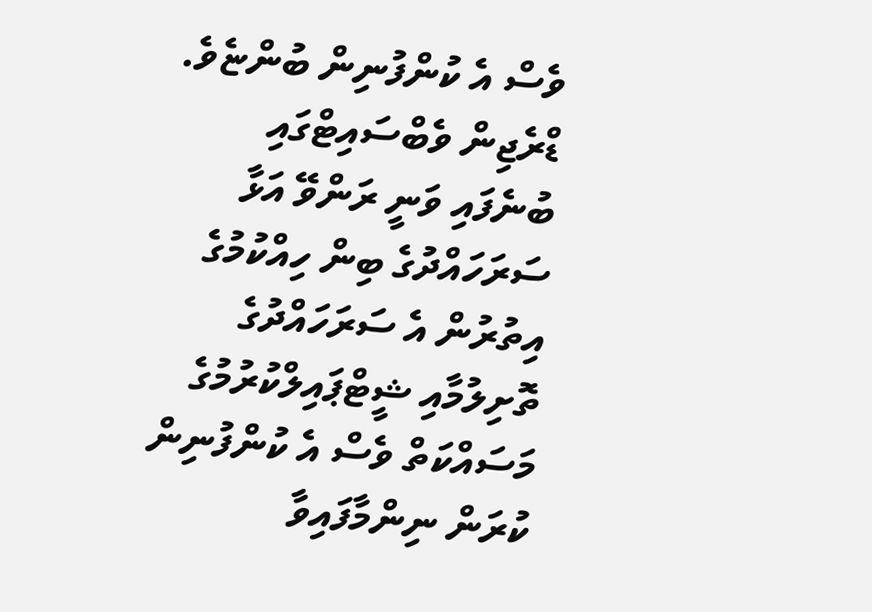ވެސް އެ ކުންފުނިން ބުންޏެވެ.
ޑްރެޖިން ވެބްސައިޓްގައި ބުނެފައި ވަނީ ރަންވޭ އަޅާ ސަރަހައްދުގެ ބިން ހިއްކުމުގެ އިތުރުން އެ ސަރަހައްދުގެ ތޮށިލުމާއި ޝީޓްޕައިލްކުރުމުގެ މަސައްކަތް ވެސް އެ ކުންފުނިން ކުރަން ނިންމާފައިވާ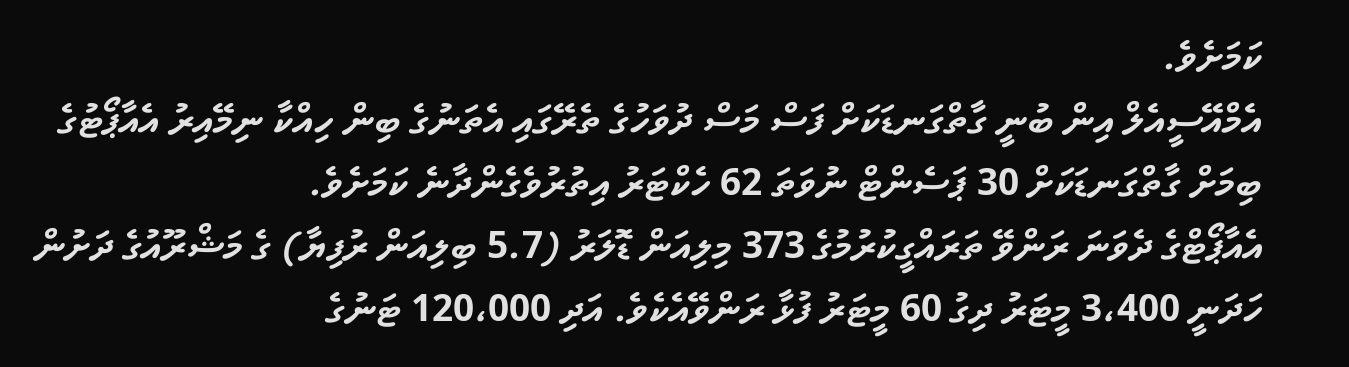ކަމަށެވެ.
އެމްއޭސީއެލް އިން ބުނީ ގާތްގަނޑަކަށް ފަސް މަސް ދުވަހުގެ ތެރޭގައި އެތަނުގެ ބިން ހިއްކާ ނިމޭއިރު އެއާޕޯޓުގެ ބިމަށް ގާތްގަނޑަކަށް 30 ޕަސެންޓް ނުވަތަ 62 ހެކްޓަރު އިތުރުވެގެންދާނެ ކަމަށެވެ.
އެއާޕޯޓްގެ ދެވަނަ ރަންވޭ ތަރައްގީކުރުމުގެ 373 މިލިއަން ޑޮލަރު (5.7 ބިލިއަން ރުފިޔާ) ގެ މަޝްރޫއުގެ ދަށުން ހަދަނީ 3،400 މީޓަރު ދިގު 60 މީޓަރު ފުޅާ ރަންވޭއެކެވެ. އަދި 120،000 ޓަނުގެ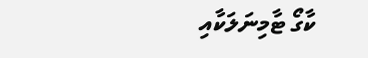ކާގޯ ޓާމިނަލަކާއި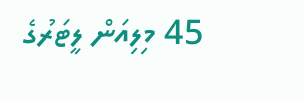45 މިލިއަން ލީޓަރުގެ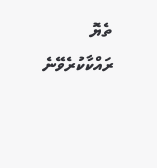ތެޔޮ ރައްކާކުރެވޭނެ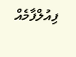ފިއުލްފާމެއް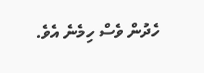ހެދުން ވެސް ހިމެނެ އެވެ.